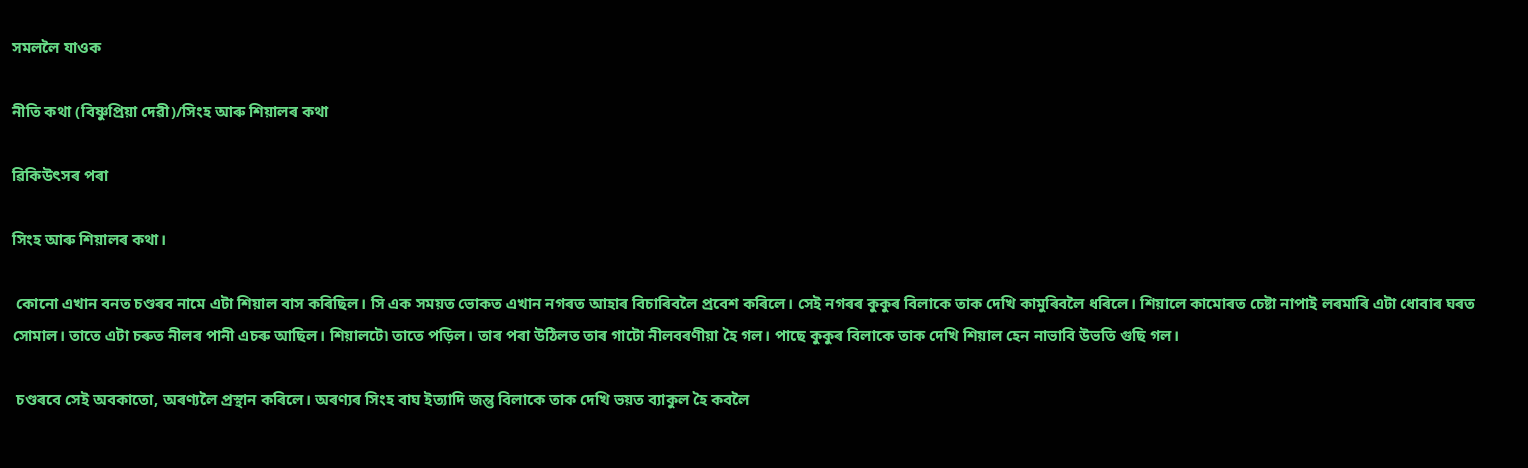সমললৈ যাওক

নীতি কথা (বিষ্ণুপ্ৰিয়া দেৱী)/সিংহ আৰু শিয়ালৰ কথা

ৱিকিউৎসৰ পৰা

সিংহ আৰু শিয়ালৰ কথা।

 কোনো এখান বনত চণ্ডৰব নামে এটা শিয়াল বাস কৰিছিল। সি এক সময়ত ভোকত এখান নগৰত আহাৰ বিচাৰিবলৈ প্ৰবেশ কৰিলে। সেই নগৰৰ কুকুৰ বিলাকে তাক দেখি কামুৰিবলৈ ধৰিলে। শিয়ালে কামোৰত চেষ্টা নাপাই লৰমাৰি এটা ধোবাৰ ঘৰত সোমাল। তাতে এটা চৰুত নীলৰ পানী এচৰু আছিল। শিয়ালটে৷ তাতে পড়িল। তাৰ পৰা উঠিলত তাৰ গাটো নীলবৰণীয়া হৈ গল। পাছে কুকুৰ বিলাকে তাক দেখি শিয়াল হেন নাভাবি উভতি গুছি গল।

 চণ্ডৰবে সেই অবকাতো, অৰণ্যলৈ প্ৰস্থান কৰিলে। অৰণ্যৰ সিংহ বাঘ ইত্যাদি জন্তু বিলাকে তাক দেখি ভয়ত ব্যাকুল হৈ কবলৈ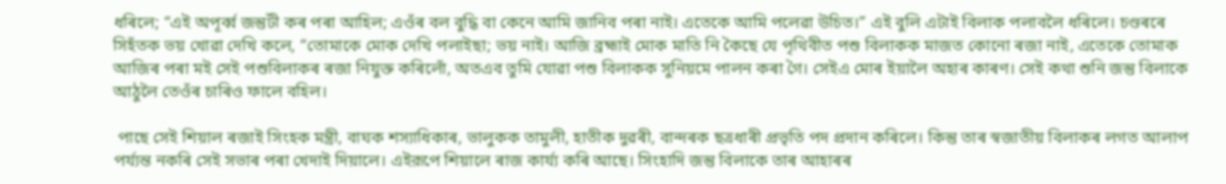ধৰিলে; “এই অপূৰ্ব্ব জন্তুটী কৰ পৰা আহিল; এওঁৰ বল বুদ্ধি বা কেনে আমি জানিব পৰা নাই। এতেকে আমি পলেৱা উচিত।” এই বুলি এটাই বিলাক পলাবলৈ ধৰিলে। চণ্ডৰৰে সিহঁতক ভয় খোৱা দেখি কলে, “তোমাকে মোক দেখি পলাইছা; ভয় নাই। আজি ব্ৰহ্মাই মোক মাতি নি কৈছে যে পৃথিবীত পশু বিলাকক মাজত কোনো ৰজা নাই, এতেকে তোমাক আজিৰ পৰা মই সেই পশুবিলাকৰ ৰজা নিযুক্ত কৰিলোঁ, অতএব তুমি যোৱা পশু বিলাকক সুনিয়মে পালন কৰা গৈ। সেইএ মোৰ ইয়ালৈ অহাৰ কাৰণ। সেই কথা শুনি জন্তু বিলাকে আঠুলৈ তেওঁৰ চাৰিও ফালে বহিল।

 পাছে সেই শিয়াল ৰজাই সিংহক মন্ত্ৰী, বাঘক শস্যাধিকাৰ, ভালুকক তামুলী, হাতীক দুৱৰী, বান্দৰক ছত্ৰধাৰী প্ৰভৃতি পদ প্ৰদান কৰিলে। কিন্তু তাৰ স্বজাতীয় বিলাকৰ লগত আলাপ পৰ্য্যন্ত নকৰি সেই সভাৰ পৰা খেদাই দিয়ালে। এইরূপে শিয়ালে ৰাজ কাৰ্য্য কৰি আছে। সিংহাদি জন্তু বিলাকে তাৰ আহাৰৰ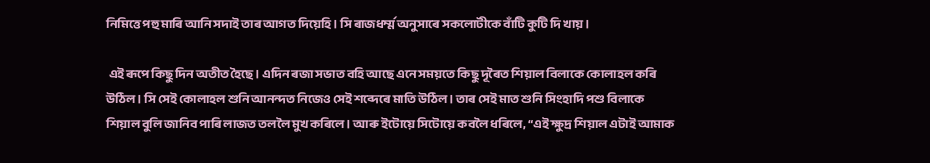নিমিত্তে পহু মাৰি আনি সদাই তাৰ আগত দিয়েহি। সি ৰাজধৰ্ম্ম অনুসাৰে সকলোটীকে বাঁটি কুটি দি খায়।

 এই ৰূপে কিছু দিন অতীত হৈছে। এদিন ৰজা সভাত বহি আছে এনে সময়তে কিছু দূৰৈত শিয়াল বিলাকে কোলাহল কৰি উঠিল। সি সেই কোলাহল শুনি আনন্দত নিজেও সেই শব্দেৰে মাতি উঠিল। তাৰ সেই মাত শুনি সিংহাদি পশু বিলাকে শিয়াল বুলি জানিব পাৰি লাজত তললৈ মুখ কৰিলে। আৰু ইটোয়ে সিটোয়ে কবলৈ ধৰিলে, “এই ক্ষুদ্ৰ শিয়াল এটাই আমাক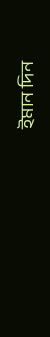ইমান দিন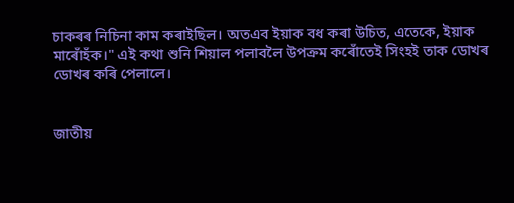চাকৰৰ নিচিনা কাম কৰাইছিল। অতএব ইয়াক বধ কৰা উচিত, এতেকে, ইয়াক মাৰোঁহঁক।" এই কথা শুনি শিয়াল পলাবলৈ উপক্ৰম কৰোঁতেই সিংহই তাক ডোখৰ ডোখৰ কৰি পেলালে।


জাতীয়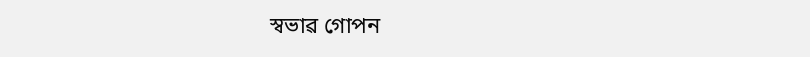স্বভাৱ গোপন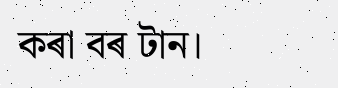কৰা বৰ টান।